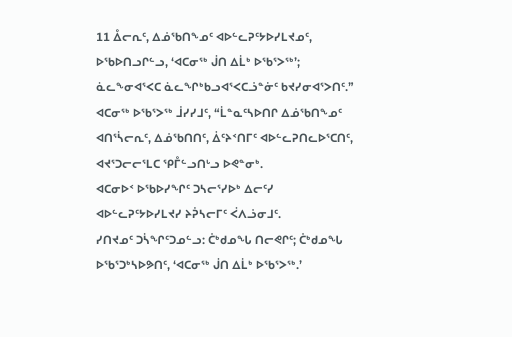11 ᐂᓕᕆᑦ, ᐃᓅᖃᑎᖕᓄᑦ ᐊᐅᓪᓚᕈᑦᔭᐅᓯᒪᔪᓄᑦ, ᐅᖃᐅᑎᓗᒋᓪᓗ, ‘ᐊᑕᓂᖅ ᒎᑎ ᐃᒫᒃ ᐅᖃᕐᐳᖅ’; ᓈᓚᖕᓂᐊᕐᐸᑕ ᓈᓚᖏᒃᑲᓗᐊᕐᐸᑕᓘᓐᓃᑦ ᑲᔪᓯᓂᐊᕐᐳᑎᑦ.”
ᐊᑕᓂᖅ ᐅᖃᕐᐳᖅ ᒨᓯᓯᒧᑦ, “ᒫᓐᓇᑦᓴᐅᑎᒋ ᐃᓅᖃᑎᖕᓄᑦ ᐊᑎᕐᓵᓕᕆᑦ, ᐃᓅᖃᑎᑎᑦ, ᐄᑦᔨᑉᑎᒥᑦ ᐊᐅᓪᓚᕈᑎᓚᐅᕐᑕᑎᑦ, ᐊᔪᕐᑐᓕᓕᕐᒪᑕ ᕿᒤᓪᓗᑎᒡᓗ ᐅᕙᓐᓂᒃ.
ᐊᑕᓂᐅᑉ ᐅᖃᐅᓯᖏᑦ ᑐᓴᓕᕐᓯᐅᒃ ᐃᓕᑦᓯ ᐊᐅᓪᓚᕈᑦᔭᐅᓯᒪᔪᓯ ᔨᕉᓴᓕᒥᑦ ᐹᐱᓘᓂᒧᑦ.
ᓯᑎᔪᓄᑦ ᑐᓵᖏᑦᑐᓄᓪᓗ: ᑖᒃᑯᓄᖓ ᑎᓕᕙᒋᑦ; ᑖᒃᑯᓄᖓ ᐅᖃᕐᑐᒃᓴᐅᕗᑎᑦ, ‘ᐊᑕᓂᖅ ᒎᑎ ᐃᒫᒃ ᐅᖃᕐᐳᖅ.’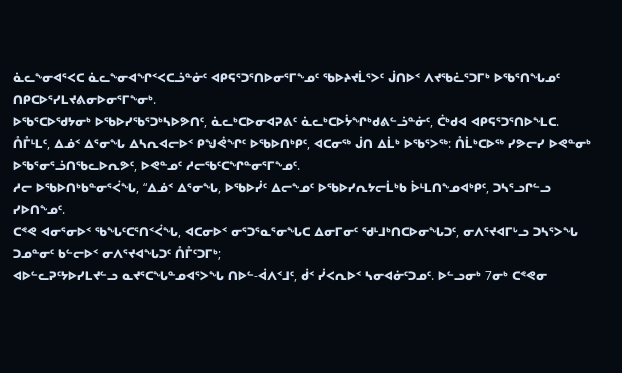ᓈᓚᖕᓂᐊᕐᐸᑕ ᓈᓚᖕᓂᐊᖏᑉᐸᑕᓘᓐᓃᑦ ᐊᑭᕋᕐᑐᕐᑎᐅᓂᕐᒥᖕᓄᑦ ᖃᐅᔨᔪᒫᕐᐳᑦ ᒎᑎᐅᑉ ᐱᔪᖃᓛᕐᑐᒥᒃ ᐅᖃᕐᑎᖓᓄᑦ ᑎᑭᑕᐅᕐᓯᒪᔪᕕᓂᐅᓂᕐᒥᖕᓂᒃ.
ᐅᖃᕐᑕᐅᖁᔭᓂᒃ ᐅᖃᐅᓯᖃᕐᑐᒃᓴᐅᕗᑎᑦ, ᓈᓚᒃᑕᐅᓂᐊᕈᕕᑦ ᓈᓚᒃᑕᐅᔮᖏᒃᑯᕕᓪᓘᓐᓃᑦ, ᑖᒃᑯᐊ ᐊᑭᕋᕐᑐᕐᑎᐅᖕᒪᑕ.
ᑍᒤᒻᒪᑦ, ᐃᓅᑉ ᐃᕐᓂᖓ ᐃᓴᕆᐊᓕᐅᑉ ᑭᖑᕚᖏᑦ ᐅᖃᐅᑎᒃᑭᑦ, ᐊᑕᓂᖅ ᒎᑎ ᐃᒫᒃ ᐅᖃᕐᐳᖅ: ᑍᒫᒃᑕᐅᖅ ᓯᕗᓕᓯ ᐅᕙᓐᓂᒃ ᐅᖃᕐᓂᕐᓘᑎᖃᓚᐅᕆᕗᑦ, ᐅᕙᓐᓄᑦ ᓱᓕᖃᑦᑕᖏᓐᓂᕐᒥᖕᓄᑦ.
ᓱᓕ ᐅᖃᐅᑎᒃᑲᓐᓂᕐᐹᖓ, “ᐃᓅᑉ ᐃᕐᓂᖓ, ᐅᖃᐅᓰᑦ ᐃᓕᖕᓄᑦ ᐅᖃᐅᓯᕆᔭᓕᒫᒃᑲ ᐆᒻᒪᑎᖕᓄᐊᒃᑭᑦ, ᑐᓴᕐᓗᒋᓪᓗ ᓯᐅᑎᖕᓄᑦ.
ᑕᕝᕙ ᐊᓂᕐᓂᐅᑉ ᖃᖓᑦᑕᕐᑎᑉᐹᖓ, ᐊᑕᓂᐅᑉ ᓂᕐᑐᕐᓇᕐᓂᖓᑕ ᐃᓂᒥᓂᑦ ᖁᒻᒧᒃᑎᑕᐅᓂᖓᑐᑦ, ᓂᐱᕐᔪᐊᒥᒡᓗ ᑐᓴᕐᐳᖓ ᑐᓄᓐᓂᑦ ᑲᓪᓕᐅᑉ ᓂᐱᕐᔪᐊᖓᑐᑦ ᑍᒤᑦᑐᒥᒃ;
ᐊᐅᓪᓚᕈᑦᔭᐅᓯᒪᔪᓪᓗ ᓇᔪᕐᑕᖓᓐᓄᐊᕐᐳᖓ ᑎᐅᓪ-ᐋᐱᑉᒧᑦ, ᑰᑉ ᓰᐸᕆᐅᑉ ᓴᓂᐊᓃᑦᑐᓄᑦ. ᐅᓪᓗᓂᒃ 7ᓂᒃ ᑕᕝᕙᓂ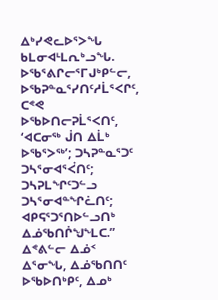ᐃᒃᓯᕙᓚᐅᕐᐳᖓ ᑲᒪᓂᐊᒻᒪᕆᒃᓗᖓ.
ᐅᖃᕐᕕᒋᓕᕐᒥᒍᒃᑭᓪᓕ, ᐅᖃᕈᓐᓇᕐᓯᑎᑦᓱᒫᕐᐸᒋᑦ, ᑕᕝᕙ ᐅᖃᐅᑎᓕᕈᒫᕐᐸᑎᑦ, ‘ᐊᑕᓂᖅ ᒎᑎ ᐃᒫᒃ ᐅᖃᕐᐳᖅ’; ᑐᓴᕈᓐᓇᕐᑐᑦ ᑐᓴᕐᓂᐊᕐᐹᑎᑦ; ᑐᓴᕈᒪᖏᑦᑐᓪᓗ ᑐᓴᕐᓂᐊᓐᖏᓛᑎᑦ; ᐊᑭᕋᕐᑐᕐᑎᐅᓪᓗᑎᒃ ᐃᓅᖃᑎᒌᖑᖕᒪᑕ.”
ᐃᕝᕕᓪᓕ ᐃᓅᑉ ᐃᕐᓂᖓ, ᐃᓅᖃᑎᑎᑦ ᐅᖃᐅᑎᒃᑭᑦ, ᐃᓄᒃ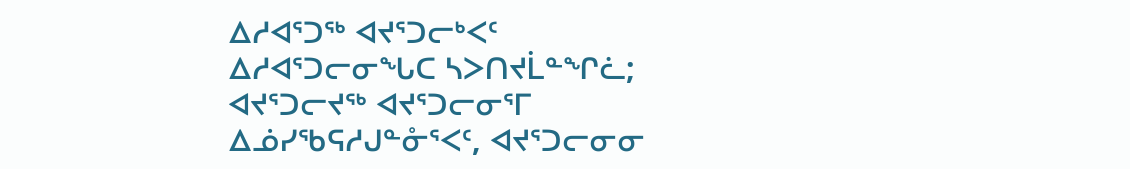ᐃᓱᐊᕐᑐᖅ ᐊᔪᕐᑐᓕᒃᐸᑦ ᐃᓱᐊᕐᑐᓕᓂᖓᑕ ᓴᐳᑎᔪᒫᓐᖏᓛ; ᐊᔪᕐᑐᓕᔪᖅ ᐊᔪᕐᑐᓕᓂᕐᒥ ᐃᓅᓯᖃᕋᓱᒍᓐᓁᕐᐸᑦ, ᐊᔪᕐᑐᓕᓂᓂ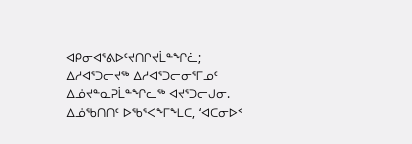ᐊᑭᓂᐊᕐᕕᐅᑦᔪᑎᒋᔪᒫᓐᖏᓛ; ᐃᓱᐊᕐᑐᓕᔪᖅ ᐃᓱᐊᕐᑐᓕᓂᕐᒥᓄᑦ ᐃᓅᔪᓐᓇᕈᒫᓐᖏᓚᖅ ᐊᔪᕐᑐᓕᒍᓂ.
ᐃᓅᖃᑎᑎᑦ ᐅᖃᕐᐸᖕᒥᖕᒪᑕ, ‘ᐊᑕᓂᐅᑉ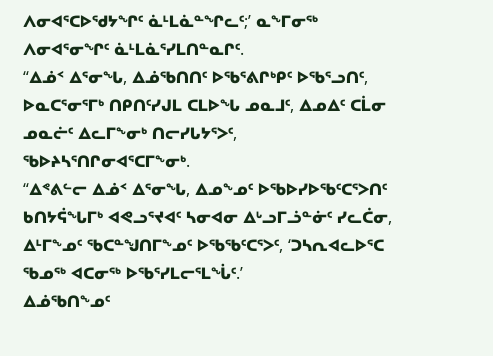ᐱᓂᐊᕐᑕᐅᖁᔭᖏᑦ ᓈᒻᒪᓈᓐᖏᓚᑦ;’ ᓇᖕᒥᓂᖅ ᐱᓂᐊᕐᓂᖏᑦ ᓈᒻᒪᓈᕐᓯᒪᑎᓐᓇᒋᑦ.
“ᐃᓅᑉ ᐃᕐᓂᖓ, ᐃᓅᖃᑎᑎᑦ ᐅᖃᕐᕕᒋᒃᑭᑦ ᐅᖃᕐᓗᑎᑦ, ᐅᓇᑕᕐᓂᕐᒥᒃ ᑎᑭᑎᑦᓯᒍᒪ ᑕᒪᐅᖓ ᓄᓇᒧᑦ, ᐃᓄᐃᑦ ᑕᒫᓂ ᓄᓇᓖᑦ ᐃᓚᒥᖕᓂᒃ ᑎᓕᓯᒐᔭᕐᐳᑦ, ᖃᐅᔨᓴᕐᑎᒋᓂᐊᕐᑕᒥᖕᓂᒃ.
“ᐃᕝᕕᓪᓕ ᐃᓅᑉ ᐃᕐᓂᖓ, ᐃᓄᖕᓄᑦ ᐅᖃᐅᓯᐅᖃᑦᑕᕐᐳᑎᑦ ᑲᑎᔭᕌᖓᒥᒃ ᐊᕙᓗᕐᔪᐊᑦ ᓴᓂᐊᓂ ᐃᒡᓗᒥᓘᓐᓃᑦ ᓯᓚᑖᓂ, ᐃᒻᒥᖕᓄᑦ ᖃᑕᓐᖑᑎᒥᖕᓄᑦ ᐅᖃᖃᑦᑕᕐᐳᑦ, ‘ᑐᓴᕆᐊᓚᐅᕐᑕ ᖃᓄᖅ ᐊᑕᓂᖅ ᐅᖃᕐᓯᒪᓕᕐᒪᖔᑦ.’
ᐃᓅᖃᑎᖕᓄᑦ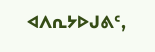ᐊᐱᕆᔭᐅᒍᕕᑦ,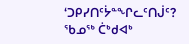‘ᑐᑭᓯᑎᑦᔮᓐᖏᓚᑦᑎᒎᑦ? ᖃᓄᖅ ᑖᒃᑯᐊᒃ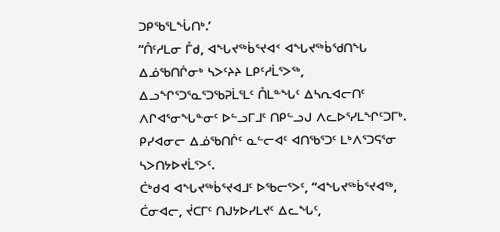ᑐᑭᖃᕐᒪᖔᑎᒃ.’
“ᑍᑦᓱᒪᓂ ᒤᑯ, ᐊᖓᔪᖅᑳᕐᔪᐊᑉ ᐊᖓᔪᖅᑳᖁᑎᖓ ᐃᓅᖃᑎᒌᓂᒃ ᓴᐳᑦᔨᔨ ᒪᑭᑦᓱᒫᕐᐳᖅ, ᐃᓗᖏᕐᑐᕐᓇᕐᑐᖃᕈᒫᕐᒪᑦ ᑍᒪᓐᖓᑦ ᐃᓴᕆᐊᓕᑎᑦ ᐱᒋᐊᕐᓂᖓᓐᓂᑦ ᐅᓪᓗᒥᒧᑦ ᑎᑭᓪᓗᒍ ᐱᓚᐅᕐᓯᒪᖏᑦᑐᒥᒃ. ᑭᓯᐊᓂᓕ ᐃᓅᖃᑎᒌᑦ ᓇᓪᓕᐊᑦ ᐊᑎᖃᕐᑐᑦ ᒪᒃᐱᕐᑐᕋᕐᓂ ᓴᐳᑎᔭᐅᔪᒫᕐᐳᑦ.
ᑖᒃᑯᐊ ᐊᖓᔪᖅᑳᕐᔪᐊᒧᑦ ᐅᖃᓕᕐᐳᑦ, “ᐊᖓᔪᖅᑳᕐᔪᐊᖅ, ᑖᓂᐊᓕ, ᔫᑕᒥᑦ ᑎᒍᔭᐅᓯᒪᔪᑦ ᐃᓚᖓᑦ,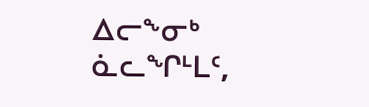ᐃᓕᖕᓂᒃ ᓈᓚᖏᒻᒪᑦ,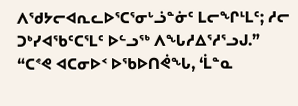ᐱᖁᔭᓕᐊᕆᓚᐅᕐᑕᕐᓂᒡᓘᓐᓃᑦ ᒪᓕᖏᒻᒪᑦ; ᓱᓕ ᑐᒃᓯᐊᖃᑦᑕᕐᒪᑦ ᐅᓪᓗᖅ ᐱᖓᓱᐃᕐᓱᕐᓗᒍ.”
“ᑕᕝᕙ ᐊᑕᓂᐅᑉ ᐅᖃᐅᑎᕚᖓ, ‘ᒫᓐᓇ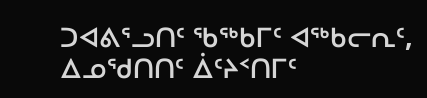ᑐᐊᕕᕐᓗᑎᑦ ᖃᖅᑲᒥᑦ ᐊᖅᑲᓕᕆᑦ, ᐃᓄᖁᑎᑎᑦ ᐄᑦᔨᑉᑎᒥᑦ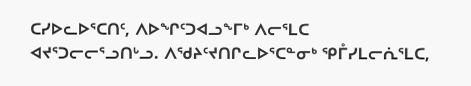ᑕᓯᐅᓚᐅᕐᑕᑎᑦ, ᐱᐅᖏᑦᑐᐊᓗᖕᒥᒃ ᐱᓕᕐᒪᑕ ᐊᔪᕐᑐᓕᓕᕐᓗᑎᒡᓗ. ᐱᖁᔨᑦᔪᑎᒋᓚᐅᕐᑕᓐᓂᒃ ᕿᒤᓯᒪᓕᕇᕐᒪᑕ,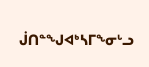ᒎᑎᓐᖑᐊᒃᓴᒥᖕᓂᒡᓗ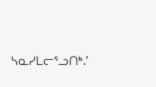ᓴᓇᓯᒪᓕᕐᓗᑎᒃ.’